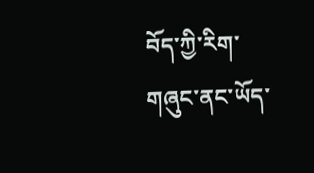བོད་ཀྱི་རིག་གཞུང་ནང་ཡོད་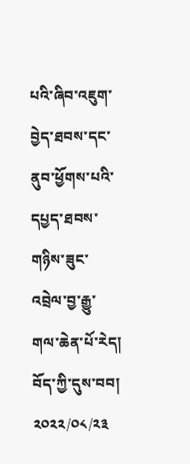པའི་ཞིབ་འཇུག་བྱེད་ཐབས་དང་ནུབ་ཕྱོགས་པའི་དཔྱད་ཐབས་གཉིས་ཟུང་འབྲེལ་བྱ་རྒྱུ་གལ་ཆེན་པོ་རེད། བོད་ཀྱི་དུས་བབ། ༢༠༢༢/༠༨/༢༣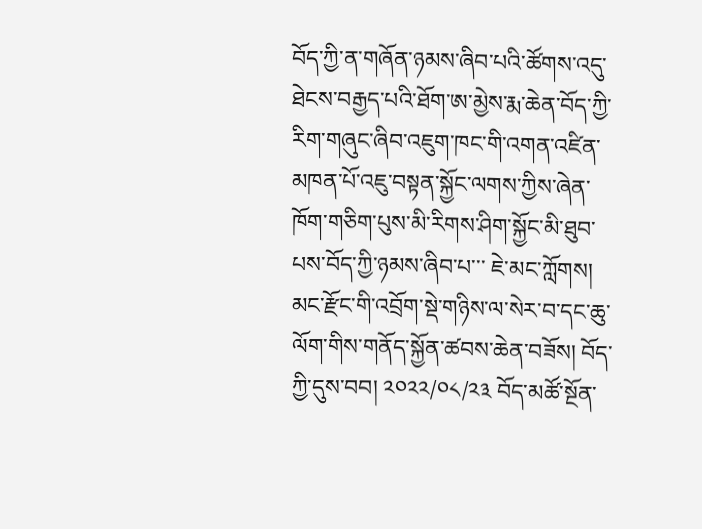བོད་ཀྱི་ན་གཞོན་ཉམས་ཞིབ་པའི་ཚོགས་འདུ་ཐེངས་བརྒྱད་པའི་ཐོག་ཨ་མྱེས་རྨ་ཆེན་བོད་ཀྱི་རིག་གཞུང་ཞིབ་འཇུག་ཁང་གི་འགན་འཛིན་མཁན་པོ་འཇུ་བསྟན་སྐྱོང་ལགས་ཀྱིས་ཞེན་ཁོག་གཅིག་པུས་མི་རིགས་ཤིག་སྐྱོང་མི་ཐུབ་པས་བོད་ཀྱི་ཉམས་ཞིབ་པ་་་ ཇེ་མང་ཀློགས།
མང་རྫོང་གི་འབྲོག་སྡེ་གཉིས་ལ་སེར་བ་དང་ཆུ་ལོག་གིས་གནོད་སྐྱོན་ཚབས་ཆེན་བཟོས། བོད་ཀྱི་དུས་བབ། ༢༠༢༢/༠༨/༢༣ བོད་མཚོ་སྔོན་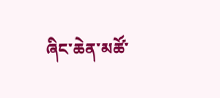ཞིང་ཆེན་མཚོ་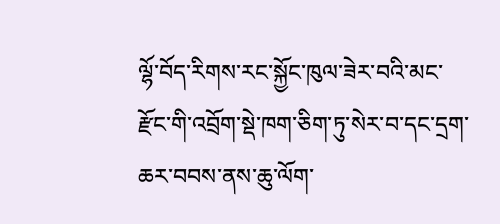ལྷོ་བོད་རིགས་རང་སྐྱོང་ཁུལ་ཟེར་བའི་མང་རྫོང་གི་འབྲོག་སྡེ་ཁག་ཅིག་ཏུ་སེར་བ་དང་དྲག་ཆར་བབས་ནས་ཆུ་ལོག་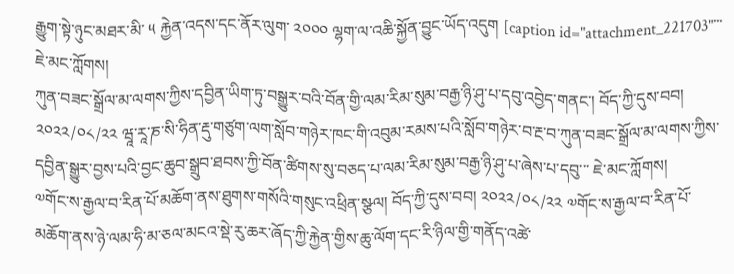རྒྱུག་སྟེ་ཉུང་མཐར་མི་ ༥ རྐྱེན་འདས་དང་ནོར་ལུག་ ༢༠༠༠ ལྷག་ལ་འཆི་སྐྱོན་བྱུང་ཡོད་འདུག [caption id="attachment_221703"་་་ ཇེ་མང་ཀློགས།
ཀུན་བཟང་སྒྲོལ་མ་ལགས་ཀྱིས་དབྱིན་ཡིག་ཏུ་བསྒྱུར་བའི་བོན་གྱི་ལམ་རིམ་སུམ་བརྒྱ་ཉི་ཤུ་པ་དབུ་འབྱེད་གནང་། བོད་ཀྱི་དུས་བབ། ༢༠༢༢/༠༨/༢༢ ཝཱ་རཱ་ཎ་སི་ཧིན་རྡུ་གཙུག་ལག་སློབ་གཉེར་ཁང་གི་འབུམ་རམས་པའི་སློབ་གཉེར་བ་རྔ་བ་ཀུན་བཟང་སྒྲོལ་མ་ལགས་ཀྱིས་དབྱིན་སྒྱུར་བྱས་པའི་བྱང་ཆུབ་སྒྲུབ་ཐབས་ཀྱི་བོན་ཚིགས་སུ་བཅད་པ་ལམ་རིམ་སུམ་བརྒྱ་ཉི་ཤུ་པ་ཞེས་པ་དབུ་་་ ཇེ་མང་ཀློགས།
༧གོང་ས་རྒྱལ་བ་རིན་པོ་མཆོག་ནས་ཐུགས་གསོའི་གསུང་འཕྲིན་སྩལ། བོད་ཀྱི་དུས་བབ། ༢༠༢༢/༠༨/༢༢ ༧གོང་ས་རྒྱལ་བ་རིན་པོ་མཆོག་ནས་ཉེ་ལམ་ཧི་མ་ཅལ་མངའ་སྡེ་རུ་ཆར་ཞོད་ཀྱི་རྐྱེན་གྱིས་ཆུ་ལོག་དང་རི་ཉིལ་གྱི་གནོད་འཚེ་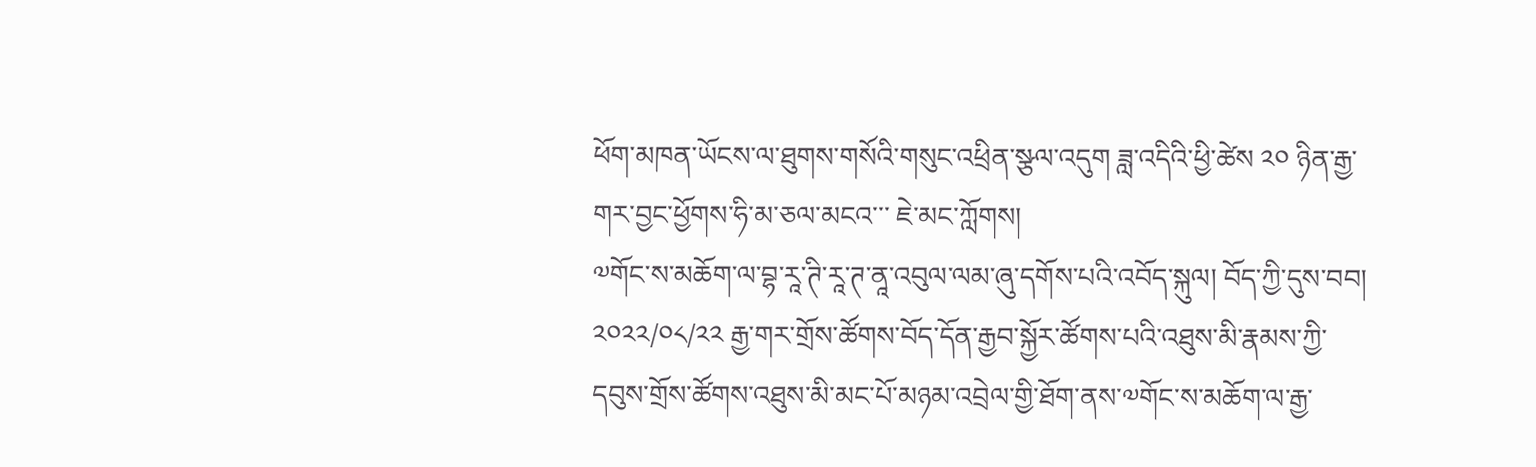ཕོག་མཁན་ཡོངས་ལ་ཐུགས་གསོའི་གསུང་འཕྲིན་སྩལ་འདུག ཟླ་འདིའི་ཕྱི་ཚེས ༢༠ ཉིན་རྒྱ་གར་བྱང་ཕྱོགས་ཧི་མ་ཅལ་མངའ་་་ ཇེ་མང་ཀློགས།
༧གོང་ས་མཆོག་ལ་བྷ་རཱ་ཊི་རཱ་ཊ་ནཱ་འབུལ་ལམ་ཞུ་དགོས་པའི་འབོད་སྐུལ། བོད་ཀྱི་དུས་བབ། ༢༠༢༢/༠༨/༢༢ རྒྱ་གར་གྲོས་ཚོགས་བོད་དོན་རྒྱབ་སྐྱོར་ཚོགས་པའི་འཐུས་མི་རྣམས་ཀྱི་དབུས་གྲོས་ཚོགས་འཐུས་མི་མང་པོ་མཉམ་འབྲེལ་གྱི་ཐོག་ནས་༧གོང་ས་མཆོག་ལ་རྒྱ་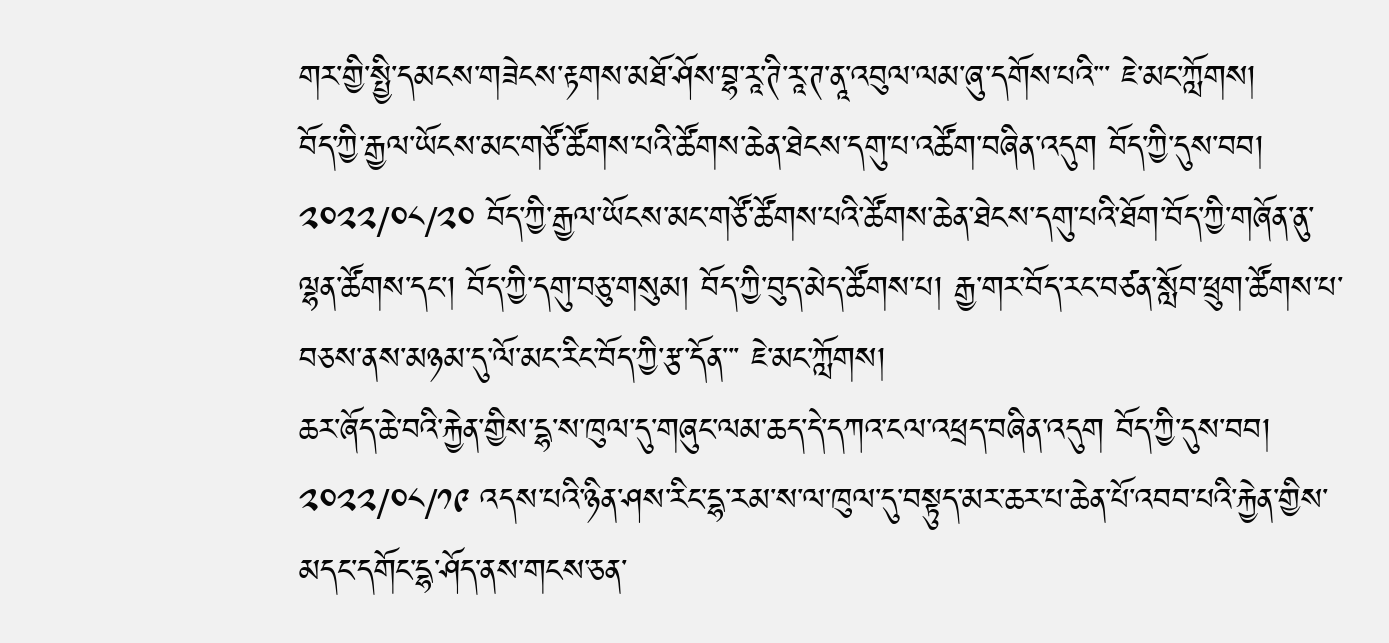གར་གྱི་སྤྱི་དམངས་གཟེངས་རྟགས་མཐོ་ཤོས་བྷ་རཱ་ཊི་རཱ་ཊ་ནཱ་འབུལ་ལམ་ཞུ་དགོས་པའི་་་ ཇེ་མང་ཀློགས།
བོད་ཀྱི་རྒྱལ་ཡོངས་མང་གཙོ་ཚོགས་པའི་ཚོགས་ཆེན་ཐེངས་དགུ་པ་འཚོག་བཞིན་འདུག བོད་ཀྱི་དུས་བབ། ༢༠༢༢/༠༨/༢༠ བོད་ཀྱི་རྒྱལ་ཡོངས་མང་གཙོ་ཚོགས་པའི་ཚོགས་ཆེན་ཐེངས་དགུ་པའི་ཐོག་བོད་ཀྱི་གཞོན་ནུ་ལྷན་ཚོགས་དང་། བོད་ཀྱི་དགུ་བཅུ་གསུམ། བོད་ཀྱི་བུད་མེད་ཚོགས་པ། རྒྱ་གར་བོད་རང་བཙན་སློབ་ཕྲུག་ཚོགས་པ་བཅས་ནས་མཉམ་དུ་ལོ་མང་རིང་བོད་ཀྱི་རྩ་དོན་་་ ཇེ་མང་ཀློགས།
ཆར་ཞོད་ཆེ་བའི་རྐྱེན་གྱིས་དྷ་ས་ཁུལ་དུ་གཞུང་ལམ་ཆད་དེ་དཀའ་ངལ་འཕྲད་བཞིན་འདུག བོད་ཀྱི་དུས་བབ། ༢༠༢༢/༠༨/༡༩ འདས་པའི་ཉིན་ཤས་རིང་དྷ་རམ་ས་ལ་ཁུལ་དུ་བསྟུད་མར་ཆར་པ་ཆེན་པོ་འབབ་པའི་རྐྱེན་གྱིས་མདང་དགོང་དྷ་ཤོད་ནས་གངས་ཅན་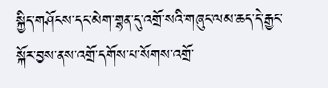སྐྱིད་གཤོངས་དང་མེག་གྷན་དུ་འགྲོ་སའི་གཞུང་ལམ་ཆད་དེ་རྒྱང་སྐོར་བྱས་ནས་འགྲོ་དགོས་པ་སོགས་འགྲོ་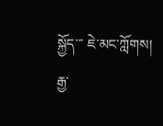སྐྱོད་་་ ཇེ་མང་ཀློགས།
རྒྱ་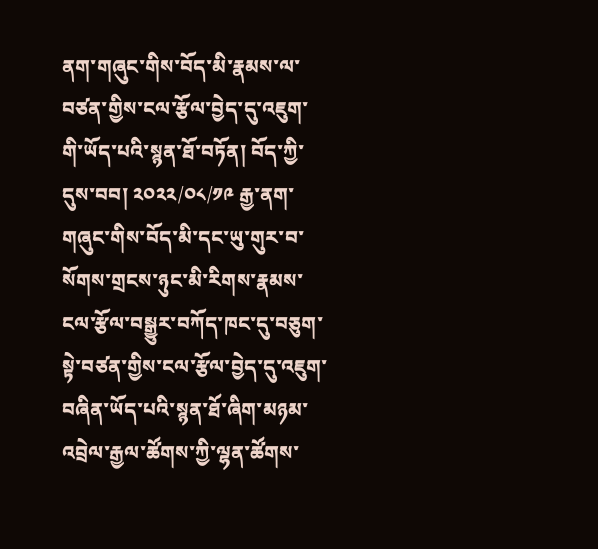ནག་གཞུང་གིས་བོད་མི་རྣམས་ལ་བཙན་གྱིས་ངལ་རྩོལ་བྱེད་དུ་འཇུག་གི་ཡོད་པའི་སྙན་ཐོ་བཏོན། བོད་ཀྱི་དུས་བབ། ༢༠༢༢/༠༨/༡༩ རྒྱ་ནག་གཞུང་གིས་བོད་མི་དང་ཡུ་གུར་བ་སོགས་གྲངས་ཉུང་མི་རིགས་རྣམས་ངལ་རྩོལ་བསྒྱུར་བཀོད་ཁང་དུ་བཅུག་སྟེ་བཙན་གྱིས་ངལ་རྩོལ་བྱེད་དུ་འཇུག་བཞིན་ཡོད་པའི་སྙན་ཐོ་ཞིག་མཉམ་འབྲེལ་རྒྱལ་ཚོགས་ཀྱི་ལྷན་ཚོགས་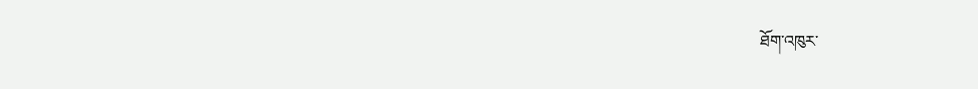ཐོག་འཁུར་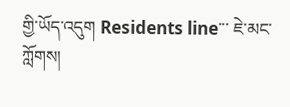གྱི་ཡོད་འདུག Residents line་་་ ཇེ་མང་ཀློགས།